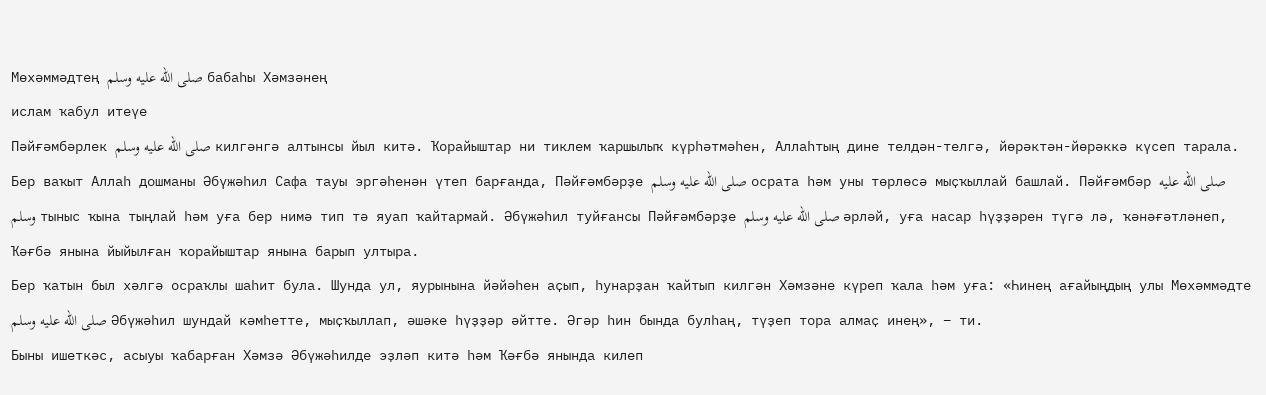Мөхәммәдтең صلى الله عليه وسلم бабаһы Хәмзәнең
ислам ҡабул итеүе
Пәйғәмбәрлек صلى الله عليه وسلم килгәнгә алтынсы йыл китә. Ҡорайыштар ни тиклем ҡаршылыҡ күрһәтмәһен, Аллаһтың дине телдән-телгә, йөрәктән-йөрәккә күсеп тарала. Бер ваҡыт Аллаһ дошманы Әбүжәһил Сафа тауы эргәһенән үтеп барғанда, Пәйғәмбәрҙе صلى الله عليه وسلم осрата һәм уны төрлөсә мыҫҡыллай башлай. Пәйғәмбәр صلى الله عليه وسلم тыныс ҡына тыңлай һәм уға бер нимә тип тә яуап ҡайтармай. Әбүжәһил туйғансы Пәйғәмбәрҙе صلى الله عليه وسلم әрләй, уға насар һүҙҙәрен түгә лә, ҡәнәғәтләнеп, Ҡәғбә янына йыйылған ҡорайыштар янына барып ултыра.
Бер ҡатын был хәлгә осраҡлы шаһит була. Шунда ул, яурынына йәйәһен аҫып, һунарҙан ҡайтып килгән Хәмзәне күреп ҡала һәм уға: «Һинең ағайыңдың улы Мөхәммәдте صلى الله عليه وسلم Әбүжәһил шундай кәмһетте, мыҫҡыллап, әшәке һүҙҙәр әйтте. Әгәр һин бында булһаң, түҙеп тора алмаҫ инең», − ти.
Быны ишеткәс, асыуы ҡабарған Хәмзә Әбүжәһилде эҙләп китә һәм Ҡәғбә янында килеп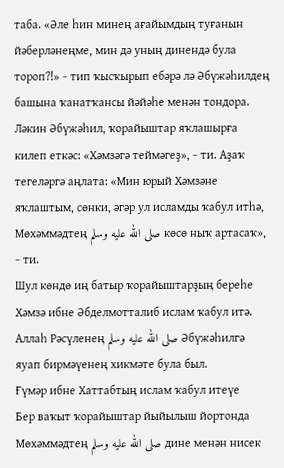таба. «Әле һин минең ағайымдың туғанын йәберләнеңме, мин дә уның динендә була тороп?!» − тип ҡысҡырып ебәрә лә Әбүжәһилдең башына ҡанатҡансы йәйәһе менән тондора. Ләкин Әбүжәһил, ҡорайыштар яҡлашырға килеп еткәс: «Хәмзәгә теймәгеҙ», − ти. Аҙаҡ тегеләргә аңлата: «Мин юрый Хәмзәне яҡлаштым, сөнки, әгәр ул исламды ҡабул итһә, Мөхәммәдтең صلى الله عليه وسلم көсө ныҡ артасаҡ», − ти.
Шул көндө иң батыр ҡорайыштарҙың береһе Хәмзә ибне Әбделмотталиб ислам ҡабул итә. Аллаһ Рәсүленең صلى الله عليه وسلم Әбүжәһилгә яуап бирмәүенең хикмәте була был.
Ғүмәр ибне Хаттабтың ислам ҡабул итеүе
Бер ваҡыт ҡорайыштар йыйылыш йортонда Мөхәммәдтең صلى الله عليه وسلم дине менән нисек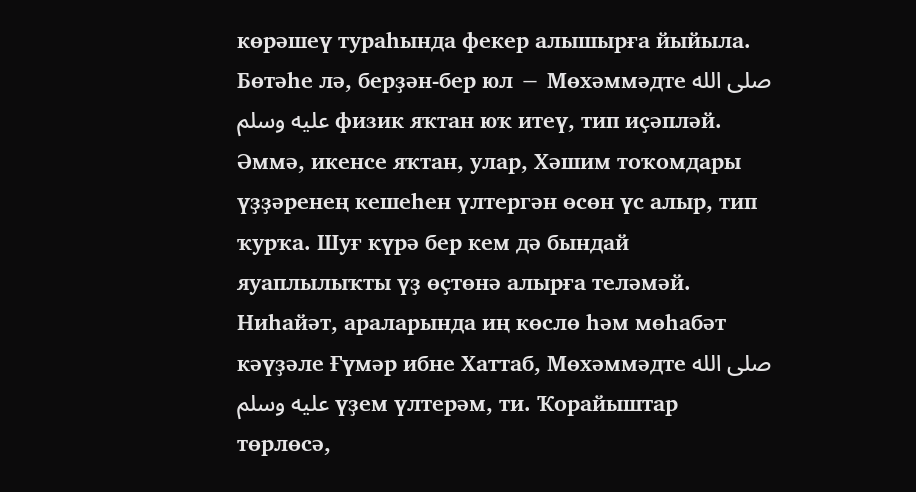көрәшеү тураһында фекер алышырға йыйыла. Бөтәһе лә, берҙән-бер юл − Мөхәммәдте صلى الله عليه وسلم физик яҡтан юҡ итеү, тип иҫәпләй. Әммә, икенсе яҡтан, улар, Хәшим тоҡомдары үҙҙәренең кешеһен үлтергән өсөн үс алыр, тип ҡурҡа. Шуғ күрә бер кем дә бындай яуаплылыҡты үҙ өҫтөнә алырға теләмәй. Ниһайәт, араларында иң көслө һәм мөһабәт кәүҙәле Ғүмәр ибне Хаттаб, Мөхәммәдте صلى الله عليه وسلم үҙем үлтерәм, ти. Ҡорайыштар төрлөсә,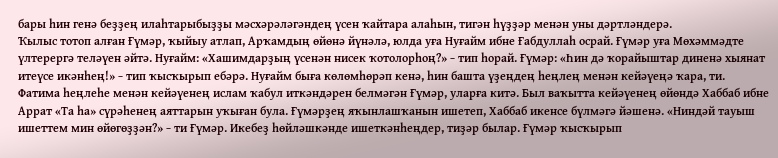бары һин генә беҙҙең илаһтарыбыҙҙы мәсхәрәләгәндең үсен ҡайтара алаһын, тигән һүҙҙәр менән уны дәртләндерә.
Ҡылыс тотоп алған Ғүмәр, ҡыйыу атлап, Арҡамдың өйөнә йүнәлә, юлда уға Нуғайм ибне Ғабдуллаһ осрай. Ғүмәр уға Мөхәммәдте үлтерергә теләүен әйтә. Нуғайм: «Хашимдарҙың үсенән нисек ҡотолорһоң?» − тип һорай. Ғүмәр: «Һин дә ҡорайыштар диненә хыянат итеүсе икәнһең!» − тип ҡысҡырып ебәрә. Нуғайм быға көлөмһөрәп кенә, һин башта үҙеңдең һеңлең менән кейәүеңә ҡара, ти.
Фатима һеңлеһе менән кейәүенең ислам ҡабул иткәндәрен белмәгән Ғүмәр, уларға китә. Был ваҡытта кейәүенең өйөндә Хаббаб ибне Аррат «Та һа» сүрәһенең аяттарын уҡыған була. Ғүмәрҙең яҡынлашҡанын ишетеп, Хаббаб икенсе бүлмәгә йәшенә. «Ниндәй тауыш ишеттем мин өйөгөҙҙән?» − ти Ғүмәр. Икебеҙ һөйләшкәнде ишеткәнһеңдер, тиҙәр былар. Ғүмәр ҡысҡырып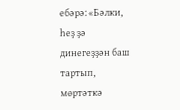ебәрә: «Бәлки, һеҙ ҙә динегеҙҙән баш тартып, мөртәткә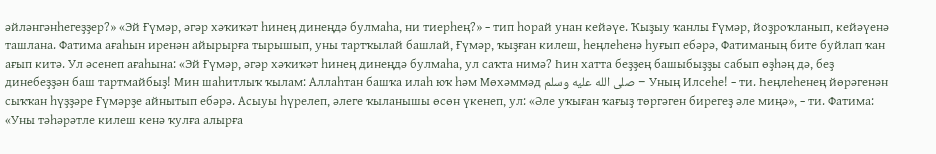әйләнгәнһегеҙҙер?» «Эй Ғүмәр, әгәр хәҡиҡәт һинең динеңдә булмаһа, ни тиерһең?» − тип һорай унан кейәүе. Ҡыҙыу ҡанлы Ғүмәр, йоҙроҡланып, кейәүенә ташлана. Фатима ағаһын иренән айырырға тырышып, уны тартҡылай башлай, Ғүмәр, ҡыҙған килеш, һеңлеһенә һуғып ебәрә, Фатиманың бите буйлап ҡан ағып китә. Ул әсенеп ағаһына: «Эй Ғүмәр, әгәр хәҡиҡәт һинең динеңдә булмаһа, ул саҡта нимә? Һин хатта беҙҙең башыбыҙҙы сабып өҙһәң дә, беҙ динебеҙҙән баш тартмайбыҙ! Мин шаһитлыҡ ҡылам: Аллаһтан башҡа илаһ юҡ һәм Мөхәммәд صلى الله عليه وسلم − Уның Илсеһе! − ти. Һеңлеһенең йөрәгенән сыҡҡан һүҙҙәре Ғүмәрҙе айнытып ебәрә. Асыуы һүрелеп, әлеге ҡыланышы өсөн үкенеп, ул: «Әле уҡыған ҡағыҙ төргәген бирегеҙ әле миңә», − ти. Фатима: «Уны тәһәрәтле килеш кенә ҡулға алырға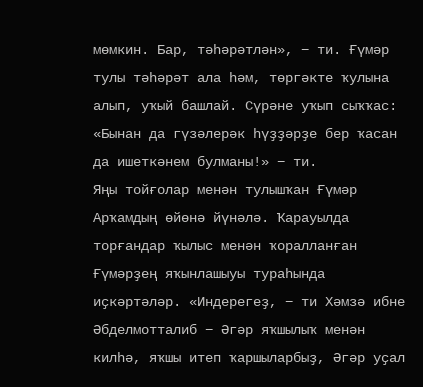мөмкин. Бар, тәһәрәтлән», − ти. Ғүмәр тулы тәһәрәт ала һәм, төргәкте ҡулына алып, уҡый башлай. Сүрәне уҡып сыҡҡас: «Бынан да гүзәлерәк һүҙҙәрҙе бер ҡасан да ишеткәнем булманы!» − ти.
Яңы тойғолар менән тулышҡан Ғүмәр Арҡамдың өйөнә йүнәлә. Ҡарауылда торғандар ҡылыс менән ҡоралланған Ғүмәрҙең яҡынлашыуы тураһында иҫкәртәләр. «Индерегеҙ, − ти Хәмзә ибне Әбделмотталиб − Әгәр яҡшылыҡ менән килһә, яҡшы итеп ҡаршыларбыҙ, Әгәр уҫал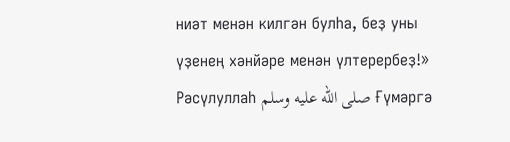ниәт менән килгән булһа, беҙ уны үҙенең хәнйәре менән үлтерербеҙ!»
Рәсүлуллаһ صلى الله عليه وسلم Ғүмәргә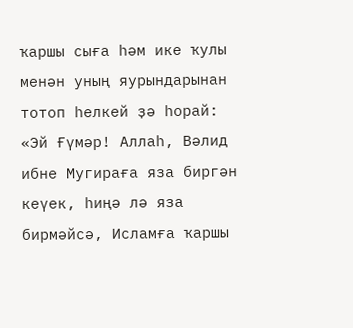ҡаршы сыға һәм ике ҡулы менән уның яурындарынан тотоп һелкей ҙә һорай: «Эй Ғүмәр! Аллаһ, Вәлид ибне Мугираға яза биргән кеүек, һиңә лә яза бирмәйсә, Исламға ҡаршы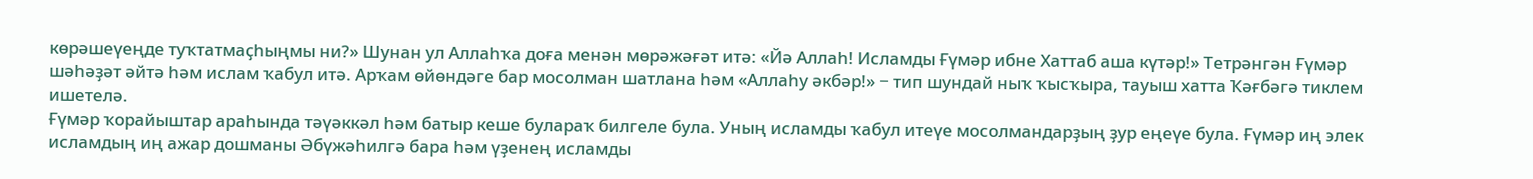көрәшеүеңде туҡтатмаҫһыңмы ни?» Шунан ул Аллаһҡа доға менән мөрәжәғәт итә: «Йә Аллаһ! Исламды Ғүмәр ибне Хаттаб аша күтәр!» Тетрәнгән Ғүмәр шәһәҙәт әйтә һәм ислам ҡабул итә. Арҡам өйөндәге бар мосолман шатлана һәм «Аллаһу әкбәр!» − тип шундай ныҡ ҡысҡыра, тауыш хатта Ҡәғбәгә тиклем ишетелә.
Ғүмәр ҡорайыштар араһында тәүәккәл һәм батыр кеше булараҡ билгеле була. Уның исламды ҡабул итеүе мосолмандарҙың ҙур еңеүе була. Ғүмәр иң элек исламдың иң ажар дошманы Әбүжәһилгә бара һәм үҙенең исламды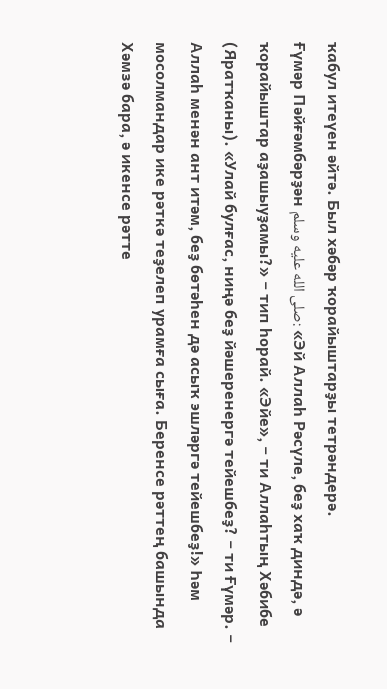ҡабул итеүен әйтә. Был хәбәр ҡорайыштарҙы тетрәндерә.
Ғүмәр Пәйғәмбәрҙән صلى الله عليه وسلم: «Эй Аллаһ Рәсүле, беҙ хаҡ диндә, ә ҡорайыштар аҙашыуҙамы?» − тип һорай. «Эйе», − ти Аллаһтың Хәбибе (Яратҡаны). «Улай булғас, ниңә беҙ йәшеренергә тейешбеҙ? − ти Ғүмәр. − Аллаһ менән ант итәм, беҙ бөтәһен дә асыҡ эшләргә тейешбеҙ!» Һәм мосолмандар ике рәткә теҙелеп урамға сыға. Беренсе рәттең башында Хәмзә бара, ә икенсе рәтте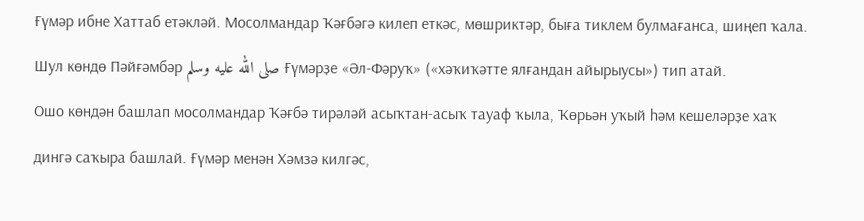Ғүмәр ибне Хаттаб етәкләй. Мосолмандар Ҡәғбәгә килеп еткәс, мөшриктәр, быға тиклем булмағанса, шиңеп ҡала. Шул көндө Пәйғәмбәр صلى الله عليه وسلم Ғүмәрҙе «Әл-Фәруҡ» («хәҡиҡәтте ялғандан айырыусы») тип атай.
Ошо көндән башлап мосолмандар Ҡәғбә тирәләй асыҡтан-асыҡ тауаф ҡыла, Ҡөрьән уҡый һәм кешеләрҙе хаҡ дингә саҡыра башлай. Ғүмәр менән Хәмзә килгәс,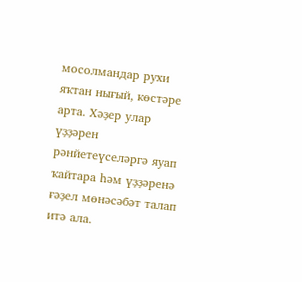мосолмандар рухи яҡтан нығый, көстәре арта. Хәҙер улар үҙҙәрен рәнйетеүселәргә яуап ҡайтара һәм үҙҙәренә ғәҙел мөнәсәбәт талап итә ала.